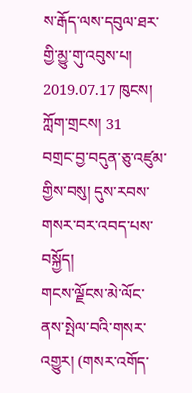ས་རྒོད་ལས་དབུལ་ཐར་གྱི་མྱུ་གུ་འབུས་པ།
2019.07.17 ཁུངས། ཀློག་གྲངས། 31
བགྲང་བྱ་བདུན་ཅུ་འཛུམ་གྱིས་བསུ། དུས་རབས་གསར་བར་འབད་པས་བསྐྱོད།
གངས་ལྗོངས་མེ་ལོང་ནས་སྤེལ་བའི་གསར་འགྱུར། (གསར་འགོད་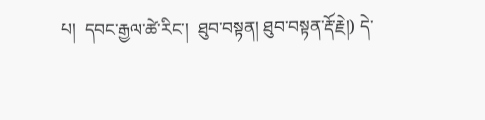པ།  དབང་རྒྱལ་ཚེ་རིང་།  ཐུབ་བསྟན། ཐུབ་བསྟན་རྡོ་རྗེ།) དེ་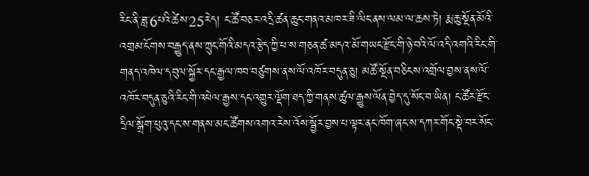རིང་ནི་ཟླ་6པའི་ཚེས་25རེད། ང་ཚོ་བཅར་འདྲི་ཚན་ཆུང་གནའ་མཁར་ཟི་ལིང་ནས་ལམ་ལ་ཆས་ཏེ། རྨ་ཆུ་སྔོན་མོའི་འགྲམ་ངོགས་བརྒྱུད་ནས་ཀྲུང་གོའི་མདའ་རྩེད་ཀྱི་ཕ་ས་གཅན་ཚ་མདའ་མོ་གཡང་རྫོང་གི་ཉེ་བའི་ལོ་འདི་འགའི་རིང་གི་གནད་འཁེལ་དབུལ་སྐྱོར་དང་རྒྱལ་ཁབ་བཙུགས་ནས་ལོ་འཁོར་བདུན་ཅུ། མཚོ་སྔོན་བཅིངས་འགྲོལ་བྱས་ནས་ལོ་འཁོར་བདུན་ཅུའི་རིང་གི་འཕེལ་རྒྱས་དང་འགྱུར་ལྡོག་ཐད་ཀྱི་གནས་ཚུལ་རྒྱུས་ལོན་བྱེད་དུ་སོང་བ་ཡིན། ང་ཚོར་རྫོང་དྲིལ་སྒྲོག་པུའུ་དང་ས་གནས་མང་ཚོགས་འགའ་རེས་འོས་སྦྱོར་བྱས་པ་ལྟར་ནང་ཁོག་ཞང་ས་དཀར་གོང་སྡེ་བར་སོང་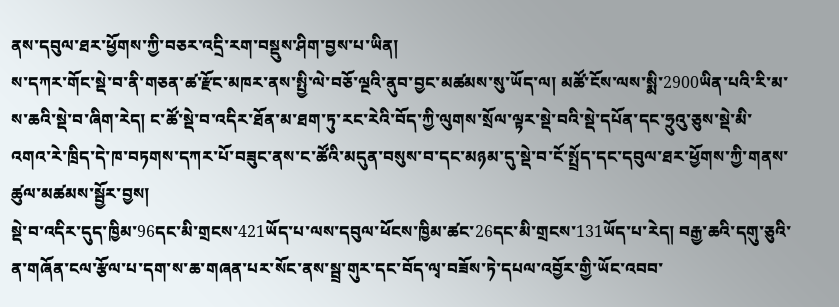ནས་དབུལ་ཐར་ཕྱོགས་ཀྱི་བཅར་འདྲི་རག་བསྡུས་ཤིག་བྱས་པ་ཡིན།
ས་དཀར་གོང་སྡེ་བ་ནི་གཅན་ཚ་རྫོང་མཁར་ནས་སྤྱི་ལེ་བཅོ་ལྔའི་ནུབ་བྱང་མཚམས་སུ་ཡོད་ལ། མཚོ་ངོས་ལས་སྨི་2900ཡིན་པའི་རི་མ་ས་ཆའི་སྡེ་བ་ཞིག་རེད། ང་ཚོ་སྡེ་བ་འདིར་ཐོན་མ་ཐག་ཏུ་རང་རེའི་བོད་ཀྱི་ལུགས་སྲོལ་ལྟར་སྡེ་བའི་སྡེ་དཔོན་དང་ཧྲུའུ་ཅུས་སྡེ་མི་འགའ་རེ་ཁྲིད་དེ་ཁ་བཏགས་དཀར་པོ་བཟུང་ནས་ང་ཚོའི་མདུན་བསུས་བ་དང་མཉམ་དུ་སྡེ་བ་ངོ་སྤྲོད་དང་དབུལ་ཐར་ཕྱོགས་ཀྱི་གནས་ཚུལ་མཚམས་སྦྱོར་བྱས།
སྡེ་བ་འདིར་དུད་ཁྱིམ་96དང་མི་གྲངས་421ཡོད་པ་ལས་དབུལ་ཕོངས་ཁྱིམ་ཚང་26དང་མི་གྲངས་131ཡོད་པ་རེད། བརྒྱ་ཆའི་དགུ་ཅུའི་ན་གཞོན་ངལ་རྩོལ་པ་དག་ས་ཆ་གཞན་པར་སོང་ནས་སྦྲ་གུར་དང་བོད་ལྭ་བཟོས་ཏེ་དཔལ་འབྱོར་གྱི་ཡོང་འབབ་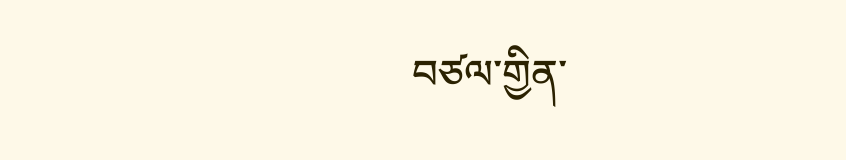བཙལ་གྱིན་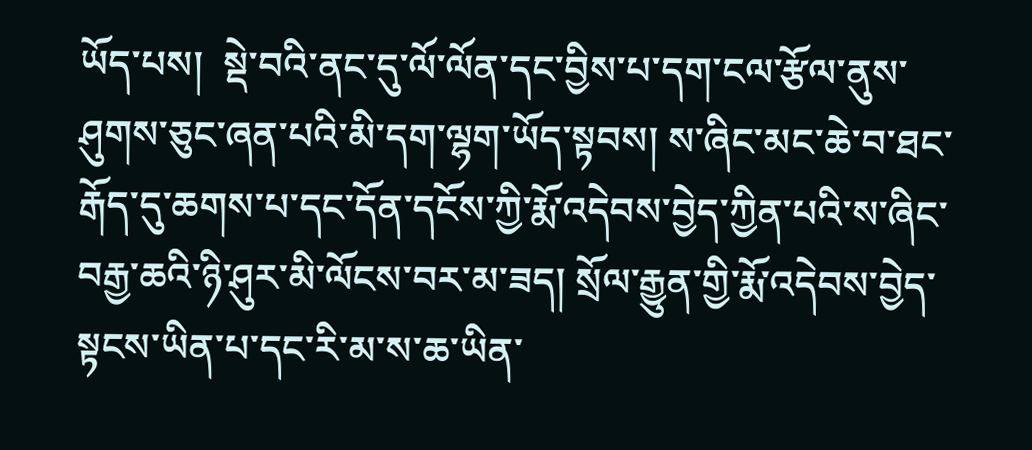ཡོད་པས།  སྡེ་བའི་ནང་དུ་ལོ་ལོན་དང་བྱིས་པ་དག་ངལ་རྩོལ་ནུས་ཤུགས་ཅུང་ཞན་པའི་མི་དག་ལྷག་ཡོད་སྟབས། ས་ཞིང་མང་ཆེ་བ་ཐང་རྒོད་དུ་ཆགས་པ་དང་དོན་དངོས་ཀྱི་རྨོ་འདེབས་བྱེད་ཀྱིན་པའི་ས་ཞིང་བརྒྱ་ཆའི་ཉི་ཤུར་མི་ལོངས་བར་མ་ཟད། སྲོལ་རྒྱུན་གྱི་རྨོ་འདེབས་བྱེད་སྟངས་ཡིན་པ་དང་རི་མ་ས་ཆ་ཡིན་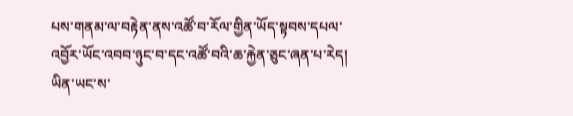པས་གནམ་ལ་བརྟེན་ནས་འཚོ་བ་རོལ་གྱིན་ཡོད་སྟབས་དཔལ་འབྱོར་ཡོང་འབབ་ཉུང་བ་དང་འཚོ་བའི་ཆ་རྐྱེན་ཅུང་ཞན་པ་རེད། ཡིན་ཡང་ས་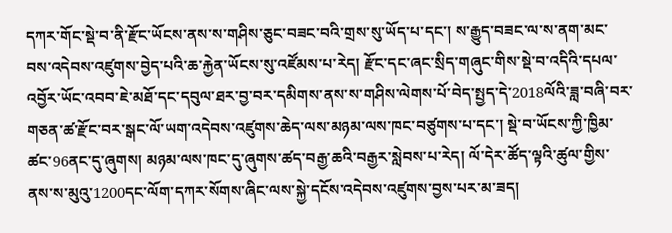དཀར་གོང་སྡེ་བ་ནི་རྫོང་ཡོངས་ནས་ས་གཤིས་ཅུང་བཟང་བའི་གྲས་སུ་ཡོད་པ་དང་། ས་རྒྱུད་བཟང་ལ་ས་ནག་མང་བས་འདེབས་འཛུགས་བྱེད་པའི་ཆ་རྐྱེན་ཡོངས་སུ་འཛོམས་པ་རེད། རྫོང་དང་ཞང་སྲིད་གཞུང་གིས་སྡེ་བ་འདིའི་དཔལ་འབྱོར་ཡོང་འབབ་ཇེ་མཐོ་དང་དབུལ་ཐར་བྱ་བར་དམིགས་ནས་ས་གཤིས་ལེགས་པོ་བེད་སྤྱད་དེ་2018ལོའི་ཟླ་བཞི་བར་གཅན་ཚ་རྫོང་བར་སྒང་ལོ་ཡག་འདེབས་འཛུགས་ཆེད་ལས་མཉམ་ལས་ཁང་བཙུགས་པ་དང་། སྡེ་བ་ཡོངས་ཀྱི་ཁྱིམ་ཚང་96ནང་དུ་ཞུགས། མཉམ་ལས་ཁང་དུ་ཞུགས་ཚད་བརྒྱ་ཆའི་བརྒྱར་སླེབས་པ་རེད། ལོ་དེར་ཚོད་ལྟའི་ཚུལ་གྱིས་ནས་ས་མུའུ་1200དང་ལོག་དཀར་སོགས་ཞིང་ལས་སྐྱེ་དངོས་འདེབས་འཛུགས་བྱས་པར་མ་ཟད།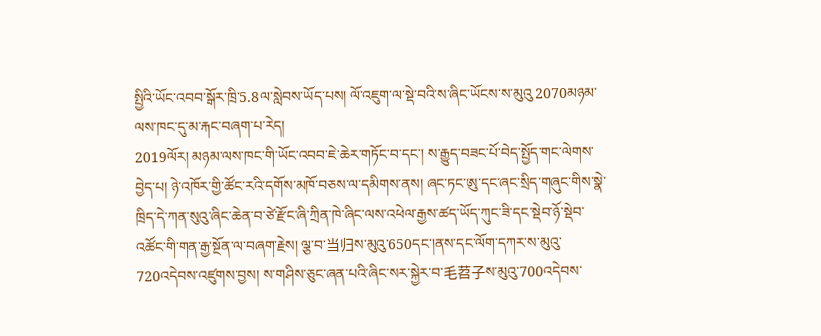སྤྱིའི་ཡོང་འབབ་སྒོར་ཁྲི་5.8ལ་སླེབས་ཡོད་པས། ལོ་འཇུག་ལ་སྡེ་བའི་ས་ཞིང་ཡོངས་ས་མུའུ2070མཉམ་ལས་ཁང་དུ་མ་རྐང་བཞག་པ་རེད།
2019ལོར། མཉམ་ལས་ཁང་གི་ཡོང་འབབ་ཇེ་ཆེར་གཏོང་བ་དང་། ས་རྒྱུད་བཟང་པོ་བེད་སྤྱོད་གང་ལེགས་བྱེད་པ། ཉེ་འཁོར་གྱི་ཚོང་རའི་དགོས་མཁོ་བཅས་ལ་དམིགས་ནས། ཞང་ཏང་ཨུ་དང་ཞང་སྲིད་གཞུང་གིས་སྣེ་ཁྲིད་དེ་ཀན་སུའུ་ཞིང་ཆེན་བ་ཙེ་རྫོང་ཞི་ཀྲིན་ཁེ་ཞིང་ལས་འཕེལ་རྒྱས་ཚད་ཡོད་ཀུང་ཟི་དང་སྡེབ་ཉོ་སྡེབ་འཚོང་གི་གན་རྒྱ་སྔོན་ལ་བཞག་རྗེས། ལྕ་བ་当归ས་མུའུ་650དང་།ནས་དང་ལོག་དཀར་ས་མུའུ་720འདེབས་འཛུགས་བྱས། ས་གཤིས་ཅུང་ཞན་པའི་ཞིང་སར་སྐྱེར་བ་毛苕子ས་མུའུ་700འདེབས་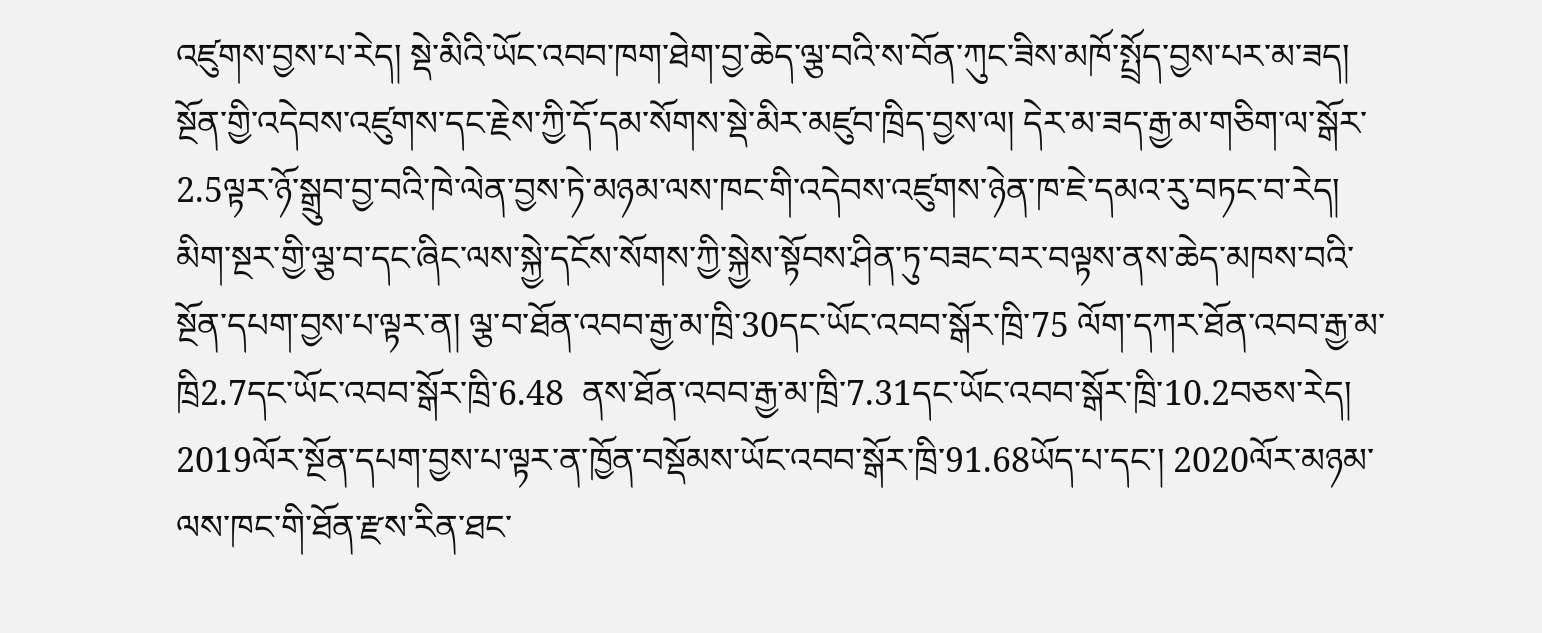འཛུགས་བྱས་པ་རེད། སྡེ་མིའི་ཡོང་འབབ་ཁག་ཐེག་བྱ་ཆེད་ལྕ་བའི་ས་བོན་ཀུང་ཟིས་མཁོ་སྤྲོད་བྱས་པར་མ་ཟད། སྔོན་གྱི་འདེབས་འཛུགས་དང་རྗེས་ཀྱི་དོ་དམ་སོགས་སྡེ་མིར་མཛུབ་ཁྲིད་བྱས་ལ། དེར་མ་ཟད་རྒྱ་མ་གཅིག་ལ་སྒོར་2.5ལྟར་ཉོ་སྒྲུབ་བྱ་བའི་ཁེ་ལེན་བྱས་ཏེ་མཉམ་ལས་ཁང་གི་འདེབས་འཛུགས་ཉེན་ཁ་ཇེ་དམའ་རུ་བཏང་བ་རེད།
མིག་སྔར་གྱི་ལྕ་བ་དང་ཞིང་ལས་སྐྱེ་དངོས་སོགས་ཀྱི་སྐྱེས་སྟོབས་ཤིན་ཏུ་བཟང་བར་བལྟས་ནས་ཆེད་མཁས་བའི་སྔོན་དཔག་བྱས་པ་ལྟར་ན། ལྕ་བ་ཐོན་འབབ་རྒྱ་མ་ཁྲི་30དང་ཡོང་འབབ་སྒོར་ཁྲི་75 ལོག་དཀར་ཐོན་འབབ་རྒྱ་མ་ཁྲི2.7དང་ཡོང་འབབ་སྒོར་ཁྲི་6.48  ནས་ཐོན་འབབ་རྒྱ་མ་ཁྲི་7.31དང་ཡོང་འབབ་སྒོར་ཁྲི་10.2བཅས་རེད། 2019ལོར་སྔོན་དཔག་བྱས་པ་ལྟར་ན་ཁྱོན་བསྡོམས་ཡོང་འབབ་སྒོར་ཁྲི་91.68ཡོད་པ་དང་། 2020ལོར་མཉམ་ལས་ཁང་གི་ཐོན་རྫས་རིན་ཐང་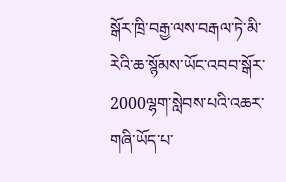སྒོར་ཁྲི་བརྒྱ་ལས་བརྒལ་ཏེ་མི་རེའི་ཆ་སྙོམས་ཡོང་འབབ་སྒོར་2000ལྷག་སླེབས་པའི་འཆར་གཞི་ཡོད་པ་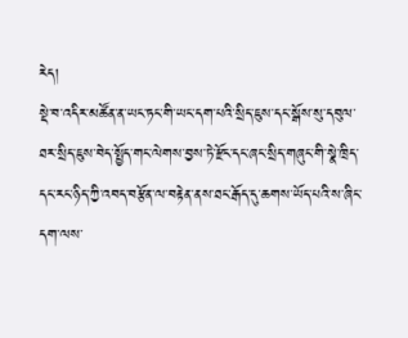རེད།
སྡེ་བ་འདིར་མཚོན་ན་ཡང་ཏང་གི་ཡང་དག་པའི་སྲིད་ཇུས་དང་སྒོས་སུ་དབུལ་ཐར་སྲིད་ཇུས་བེད་སྤྱོད་གང་ལེགས་བྱས་ཏེ་རྫོང་དང་ཞང་སྲིད་གཞུང་གི་སྣེ་ཁྲིད་དང་རང་ཉིད་ཀྱི་འབད་བརྩོན་ལ་བརྟེན་ནས་ཐང་རྒོད་དུ་ཆགས་ཡོད་པའི་ས་ཞིང་དག་ལས་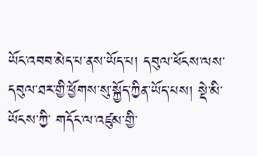ཡོང་འབབ་མེད་པ་ནས་ཡོད་པ། དབུལ་ཕོངས་ལས་དབུལ་ཐར་གྱི་ཕྱོགས་སུ་སྐྱོད་ཀྱིན་ཡོད་པས། སྡེ་མི་ཡོངས་ཀྱི་ གདོང་ལ་འཛུམ་གྱི་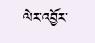ལེར་འབྱོར་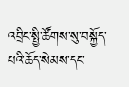འབྲིང་སྤྱི་ཚོགས་སུ་བསྐྱོད་པའི་ཆོད་སེམས་དང་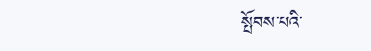སྤོབས་པའི་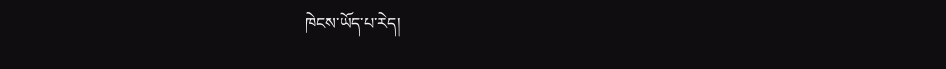ཁེངས་ཡོད་པ་རེད།